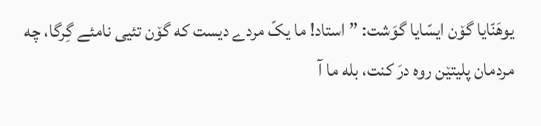یوهَنّایا گۆن ایسّایا گوَشت: ”استاد! ما یکّ مردے دیست که گۆن تئیی نامئے گِرگا، چه مردمان پلیتێن روه درَ کنت، بله ما آ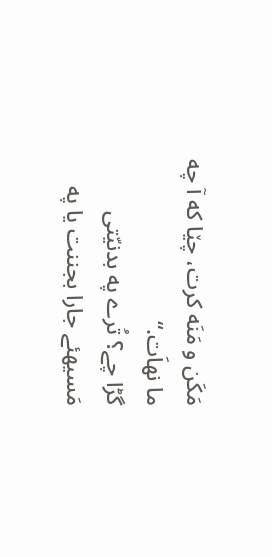مَکَن و مَنَه کرت، چێا که آ چه ما نهاَت.“
گڑا چے؟ تُرے په بدنیّتی مَسیهئے جارا بجننت یا په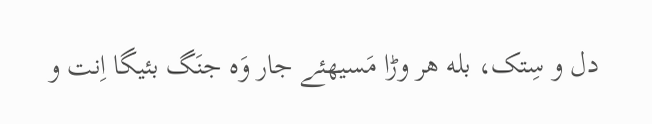دل و سِتک، بله هر وڑا مَسیهئے جار وَه جنَگ بئیگا اِنت و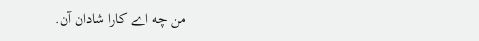من چه اے کارا شادان آن.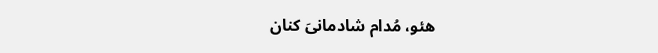هئو، مُدام شادمانیَ کنان